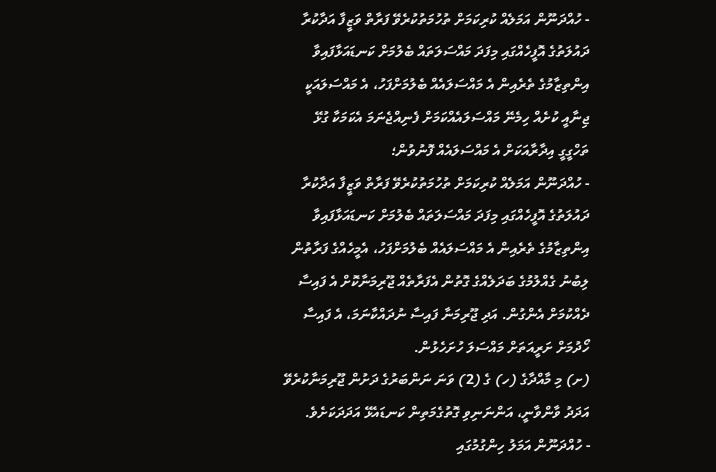- ހުއްދަނޫން އަމަލެއް ކުރިކަމަށް ތުހުމަތުކުރެވޭ ފަރާތް ވަޒީފާ އަދާކުރާ ދައުލަތުގެ އޮފީހެއްގައި މިފަދަ މައްސަލަތައް ބެލުމަށް ކަނޑައަޅާފައިވާ އިންތިޒާމުގެ ތެރެއިން އެ މައްސަލައެއް ބެލުމަށްފަހު، އެ މައްސަލައަކީ ޖިނާއީ ކުށެއް ހިމެނޭ މައްސަލައެއްކަމަށް ފެނިއްޖެނަމަ އެކަމަކާ ގުޅޭ ތަހްގީގީ އިދާރާއަކަށް އެ މައްސަލައެއް ފޮނުވުން؛
- ހުއްދަނޫން އަމަލެއް ކުރިކަމަށް ތުހުމަތުކުރެވޭ ފަރާތް ވަޒީފާ އަދާކުރާ ދައުލަތުގެ އޮފީހެއްގައި މިފަދަ މައްސަލަތައް ބެލުމަށް ކަނޑައަޅާފައިވާ އިންތިޒާމުގެ ތެރެއިން އެ މައްސަލައެއް ބެލުމަށްފަހު، އެމީހެއްގެ ފަރާތުން ލިބުނު ގެއްލުމުގެ ބަދަލެއްގެ ގޮތުން އެފަރާތެއް ޖޫރިމަނާކޮށް އެ ފައިސާ ދެއްކުމަށް އެންގުން. އަދި ޖޫރިމަނާ ފައިސާ ނުދައްކާނަމަ، އެ ފައިސާ ހޯދުމަށް ށަރީއަތަށް މައްސަލަ ހުށަހެޅުން.
(ށ) މި މާއްދާގެ (ހ) ގެ (2) ވަނަ ނަންބަރުގެ ދަށުން ޖޫރިމަނާކުރެވޭ އަދަދު ވާންވާނީ، އަންނަނިވި ގޮތުގެމަތިން ކަނޑައެޅޭ އަދަދަކަށެވެ.
- ހުއްދަނޫން އަމަލު ހިންގުމުގައި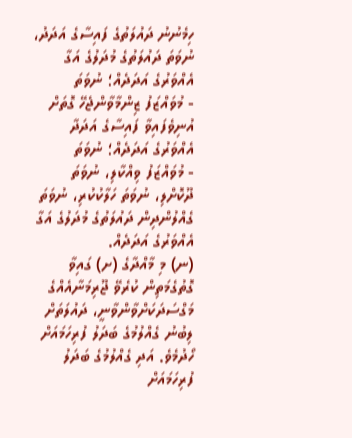ހިމެނުނު ދައުލަތުގެ ފައިސާގެ އަދަދު، ނުވަތަ ދައުލަތުގެ މުދަލުގެ އަގާ އެއްވަރުގެ އަދަދެއް؛ ނުވަތަ
- މުވައްޒަފު ޒިންމާވާންޖެހޭ ގޮތަށް އުނިވެފައިވާ ފައިސާގެ އަދަދާ އެއްވަރުގެ އަދަދެއް؛ ނުވަތަ
- މުވައްޒަފު ވިއްކާލި، ނުވަތަ ދޫކޮށްލި، ނުވަތަ ހަލާކުކުރި، ނުވަތަ ގެއްލުންދިން ދައުލަތުގެ މުދަލުގެ އަގާ އެއްވަރުގެ އަދަދެއް.
(ނ) މި މާއްދާގެ (ށ) ގައިވާ ގޮތުގެމަތިން ކުރެވޭ ޖޫރިމަނާއެއްގެ މަގްސަދަކަށްވާންވާނީ، ދައުލަތަށް ލިބުނު ގެއްލުމުގެ ބަދަލު ފުރިހަމައަށް ހޯދުމެވެ. އަދި ގެއްލުމުގެ ބަދަލު ފުރިހަމައަށް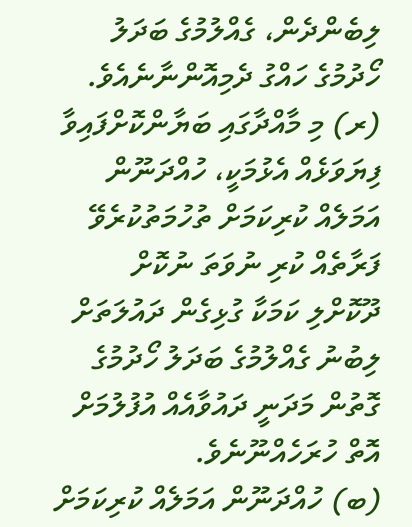ލިބެންދެން، ގެއްލުމުގެ ބަދަލު ހޯދުމުގެ ހައްގު ދެމިއޮންނާނެއެވެ.
(ރ) މި މާއްދާގައި ބަޔާންކޮށްފައިވާ ފިޔަވަޅެއް އެޅުމަކީ، ހުއްދަނޫން އަމަލެއް ކުރިކަމަށް ތުހުމަތުކުރެވޭ ފަރާތެއް ކުރި ނުވަތަ ނުކޮށް ދޫކޮށްލި ކަމަކާ ގުޅިގެން ދައުލަތަށް ލިބުނު ގެއްލުމުގެ ބަދަލު ހޯދުމުގެ ގޮތުން މަދަނީ ދައުވާއެއް އުފުލުމަށް އޮތް ހުރަހެއްނޫނެވެ.
(ބ) ހުއްދަނޫން އަމަލެއް ކުރިކަމަށް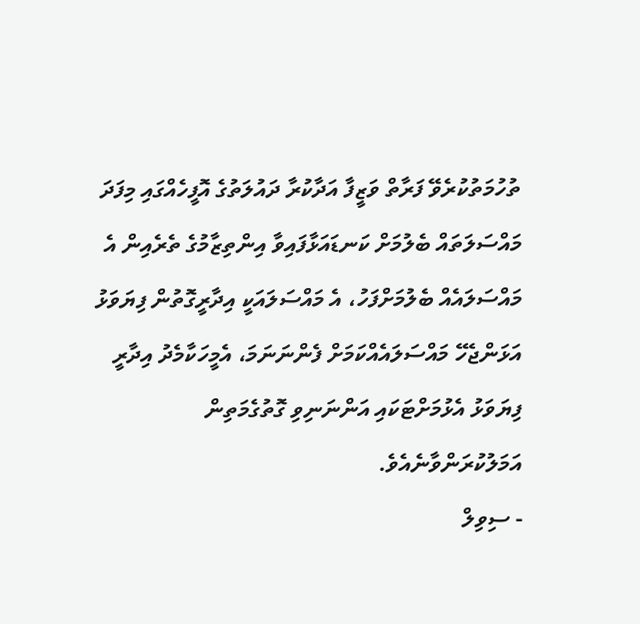ތުހުމަތުކުރެވޭ ފަރާތް ވަޒީފާ އަދާކުރާ ދައުލަތުގެ އޮފީހެއްގައި މިފަދަ މައްސަލަތައް ބެލުމަށް ކަނޑައަޅާފައިވާ އިންތިޒާމުގެ ތެރެއިން އެ މައްސަލައެއް ބެލުމަށްފަހު، އެ މައްސަލައަކީ އިދާރީގޮތުން ފިޔަވަޅު އަޅަންޖެހޭ މައްސަލައެއްކަމަށް ފެންނަނަމަ، އެމީހަކާމެދު އިދާރީ ފިޔަވަޅު އެޅުމަށްޓަކައި އަންނަނިވި ގޮތުގެމަތިން އަމަލުކުރަންވާނެއެވެ.
- ސިވިލް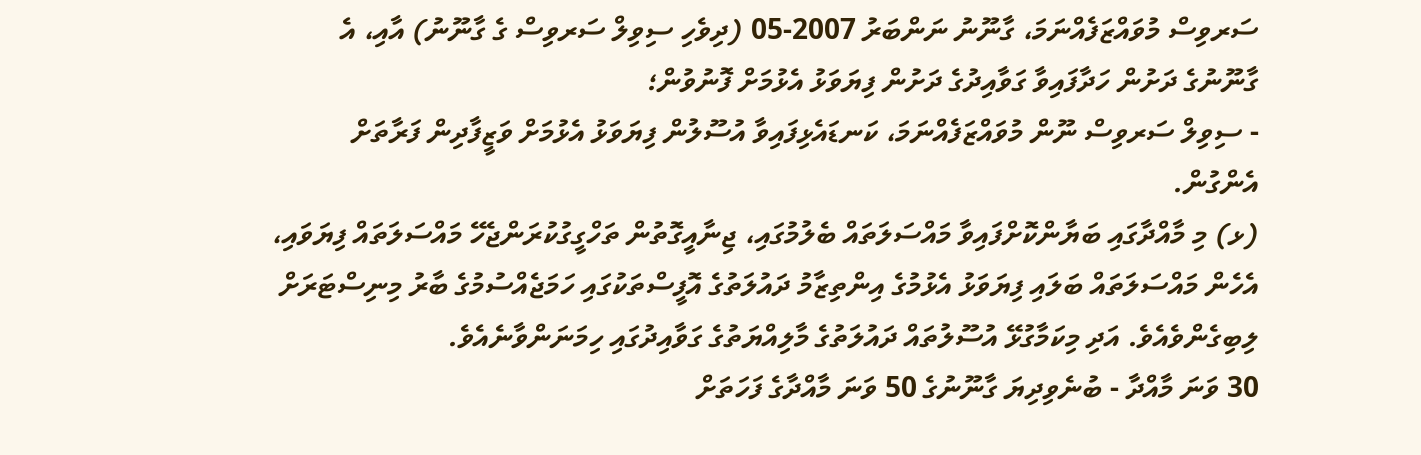ސަރވިސް މުވައްޒަފެއްނަމަ، ގާނޫނު ނަންބަރު 2007-05 (ދިވެހި ސިވިލް ސަރވިސް ގެ ގާނޫނު) އާއި، އެ ގާނޫނުގެ ދަށުން ހަދާފައިވާ ގަވާއިދުގެ ދަށުން ފިޔަވަޅު އެޅުމަށް ފޮނުވުން؛
- ސިވިލް ސަރވިސް ނޫން މުވައްޒަފެއްނަމަ، ކަނޑައެޅިފައިވާ އުސޫލުން ފިޔަވަޅު އެޅުމަށް ވަޒީފާދިން ފަރާތަށް އެންގުން.
(ޅ) މި މާއްދާގައި ބަޔާންކޮށްފައިވާ މައްސަލަތައް ބެލުމުގައި، ޖިނާއީގޮތުން ތަހްގީގުކުރަންޖެހޭ މައްސަލަތައް ފިޔަވައި، އެހެން މައްސަލަތައް ބަލައި ފިޔަވަޅު އެޅުމުގެ އިންތިޒާމު ދައުލަތުގެ އޮފީސްތަކުގައި ހަމަޖެއްސުމުގެ ބާރު މިނިސްޓަރަށް ލިބިގެންވެއެވެ. އަދި މިކަމާގުޅޭ އުސޫލުތައް ދައުލަތުގެ މާލިއްޔަތުގެ ގަވާއިދުގައި ހިމަނަންވާނެއެވެ.
30 ވަނަ މާއްދާ - ބުނެވިދިޔަ ގާނޫނުގެ 50 ވަނަ މާއްދާގެ ފަހަތަށް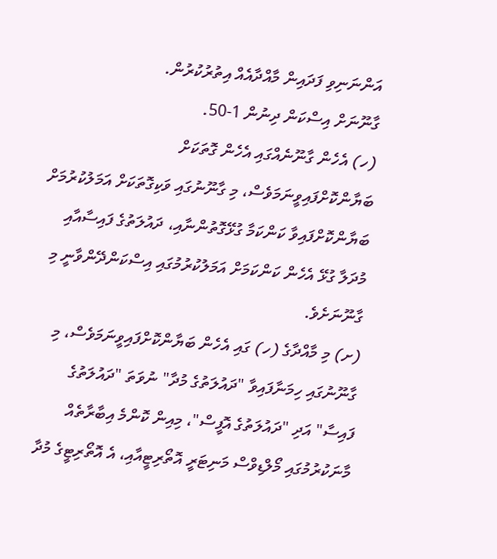އަންނަނިވި ފަދައިން މާއްދާއެއް އިތުރުކުރުން.
ގާނޫނަށް އިސްކަން ދިނުން 1-50.
(ހ) އެހެން ގާނޫނެއްގައި އެހެން ގޮތަކަށް ބަޔާންކޮށްފައިވީނަމަވެސް، މި ގާނޫނުގައި ވަކިގޮތަކަށް އަމަލުކުރުމަށް ބަޔާންކޮށްފައިވާ ކަންކަމާ ގުޅޭގޮތުންނާއި، ދައުލަތުގެ ފައިސާއާއި މުދަލާ ގުޅޭ އެހެން ކަންކަމަށް އަމަލުކުރުމުގައި އިސްކަންދޭންވާނީ މި ގާނޫނަށެވެ.
(ށ) މި މާއްދާގެ (ހ) ގައި އެހެން ބަޔާންކޮށްފައިވީނަމަވެސް، މި ގާނޫނުގައި ހިމަނާފައިވާ "ދައުލަތުގެ މުދާ" ނުވަތަ "ދައުލަތުގެ ފައިސާ" އަދި "ދައުލަތުގެ އޮފީސް"، މިއިން ކޮންމެ އިބާރާތެއް މާނަކުރުމުގައި މޯލްޑިވްސް މަނިޓަރީ އޮތޯރިޓީއާއި، އެ އޮތޯރިޓީގެ މުދާ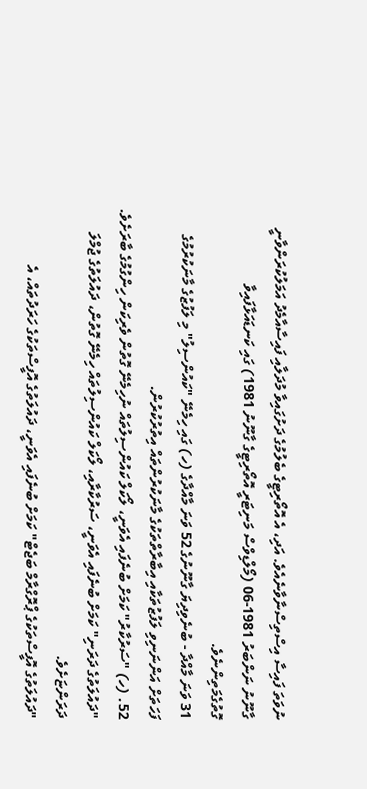ނުވަތަ ފައިސާ އިސްތިސްނާވާނެއެވެ. އަދި، އެ އޮތޯރިޓީގެ ބެލުމުގެ ދަށުގައިވާ މުދަލާއި ފައިސާއާމެދު އަމަލުކުރަންވާނީ ގާނޫނު ނަންބަރު 1981-06 (މޯލްޑިވްސް މަނިޓަރީ އޮތޯރިޓީގެ ގާނޫނު 1981) ގައި ކަނޑައަޅާފައިވާ ގޮތުގެމަތިންނެވެ.
31 ވަނަ މާއްދާ - ބުނެވިދިޔަ ގާނޫނުގެ 52 ވަނަ މާއްދާގެ (ހ) ގައި ހިމެނޭ "ކައުންސިލު" މި ލަފުޒުގެ މާނަކުރުމުގެ ފަހަތަށް އަންނަނިވި ލަފުޒުތަކާއި އިބާރާތްތަކުގެ މާނަކުރުންތައް އިތުރުކުރުން.
52. (ހ) "ސަރުކާރު" ކަމަށް ބުނެފައި އެވަނީ، ލޯކަލް ކައުންސިލުތައް ނުހިމެނޭ ގޮތުން ވެރިކަން ހިންގުމުގެ ބާރަށެވެ.
"ދައުލަތުގެ ދަރަނި" ކަމަށް ބުނެފައި އެވަނީ، ސަރުކާރާއި، ލޯކަލް ކައުންސިލުތައް ހިމެނޭ ގޮތުން، ދައުލަތުގެ ޖުމްލަ ދަރަންޏަށެވެ.
"ދައުލަތުގެ އޮފީސްތަކުގެ ޕްރޮގްރާމް ބަޖެޓް" ކަމަށް ބުނެފައި އެވަނީ، ދައުލަތުގެ އޮފީސްތަކުގެ ހަރަދުތައް، އެ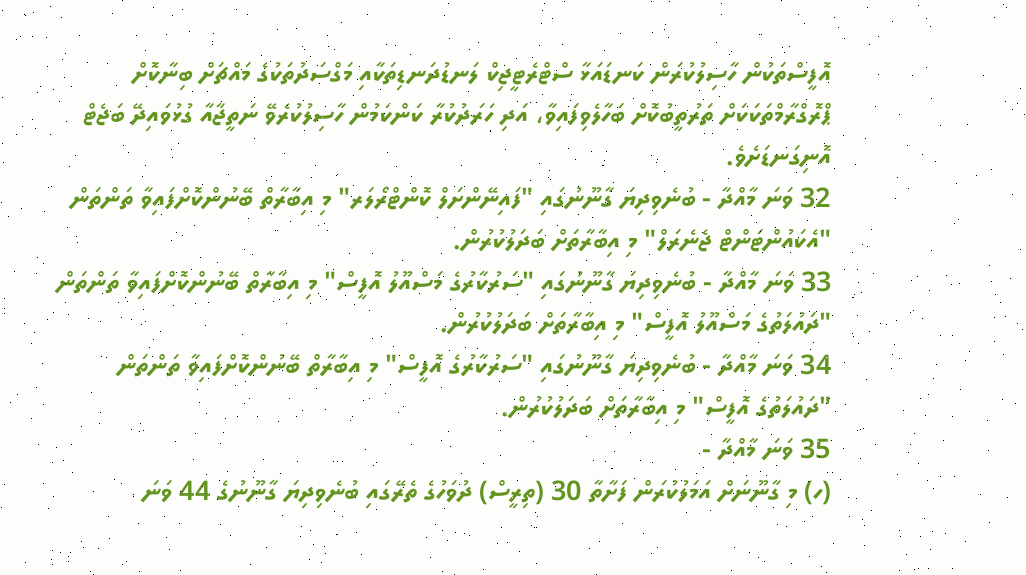އޮފީސްތަކުން ހާސިލުކުރަން ކަނޑައަޅާ ސްޓްރެޓީޖިކް ލަނޑުދަނޑިތަކާއި މަގްސަދުތަކުގެ މައްޗަށް ބިނާކޮށް ޕްރޮގްރާމްތަކަކަށް ތަރުތީބުކޮށް ބަހާލެވިފައިވާ، އަދި ހަރަދުކުރާ ކަންކަމުން ހާސިލުކުރެވޭ ނަތީޖާއާ ގުޅުވައިދޭ ބަޖެޓް އޮނިގަނޑަށެވެ.
32 ވަނަ މާއްދާ - ބުނެވިދިޔަ ގާނޫނުގައި "ފައިނޭންށަލް ކޮންޓްރޯލަރ" މި އިބާރާތް ބޭނުންކޮށްފައިވާ ތަންތަން "އެކައުންޓަންޓް ޖެނެރަލް" މި އިބާރާތަށް ބަދަލުކުރުން.
33 ވަނަ މާއްދާ - ބުނެވިދިޔަ ގާނޫނުގައި "ސަރުކާރުގެ މަސްއޫލު އޮފީސް" މި އިބާރާތް ބޭނުންކޮށްފައިވާ ތަންތަން "ދައުލަތުގެ މަސްއޫލު އޮފީސް" މި އިބާރާތަށް ބަދަލުކުރުން.
34 ވަނަ މާއްދާ - ބުނެވިދިޔަ ގާނޫނުގައި "ސަރުކާރުގެ އޮފީސް" މި އިބާރާތް ބޭނުންކޮށްފައިވާ ތަންތަން "ދައުލަތުގެ އޮފީސް" މި އިބާރާތަށް ބަދަލުކުރުން.
35 ވަނަ މާއްދާ -
(ހ) މި ގާނޫނަށް އަމަލުކުރަން ފަށާތާ 30 (ތިރީސް) ދުވަހުގެ ތެރޭގައި ބުނެވިދިޔަ ގާނޫނުގެ 44 ވަނަ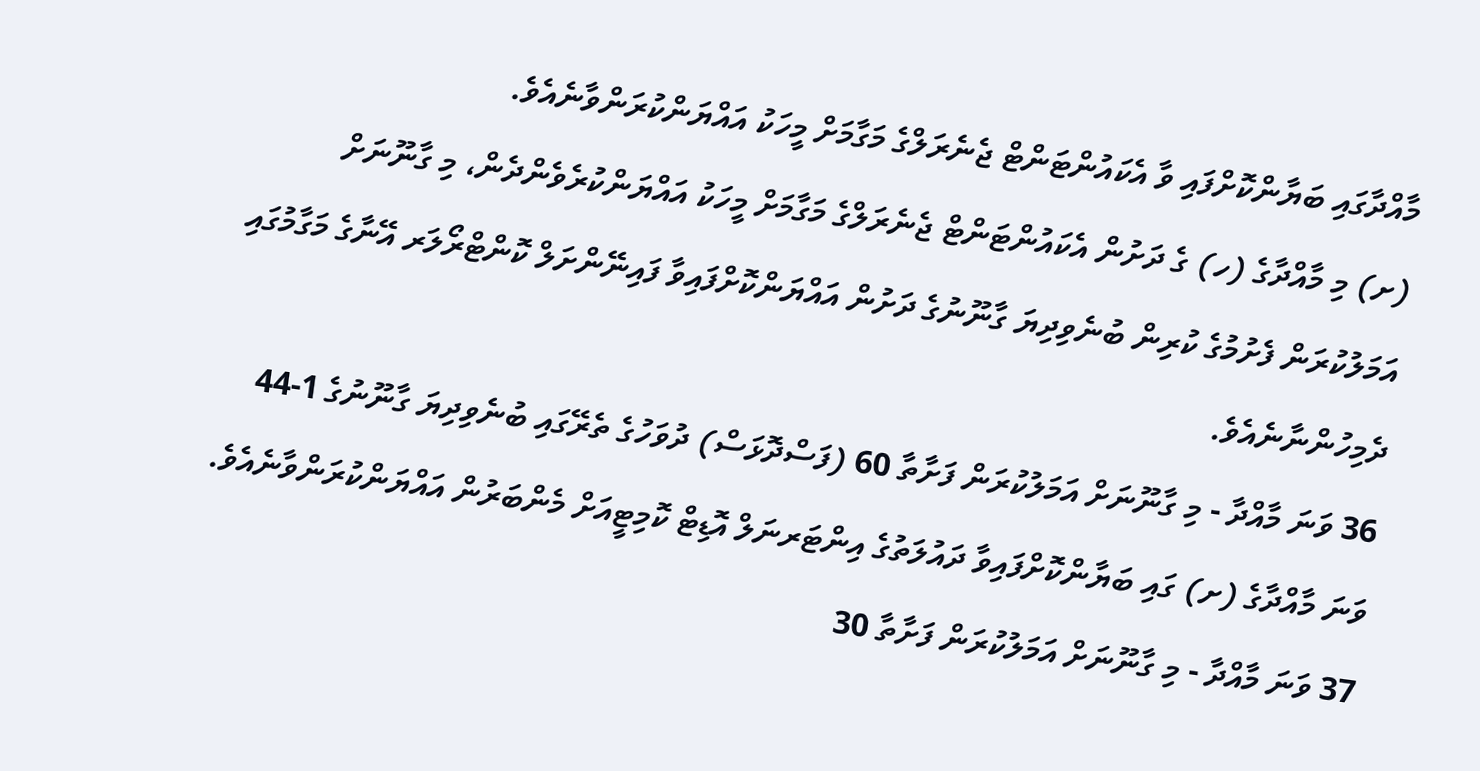މާއްދާގައި ބަޔާންކޮށްފައި ވާ އެކައުންޓަންޓް ޖެނެރަލްގެ މަގާމަށް މީހަކު އައްޔަންކުރަންވާނެއެވެ.
(ށ) މި މާއްދާގެ (ހ) ގެ ދަށުން އެކައުންޓަންޓް ޖެނެރަލްގެ މަގާމަށް މީހަކު އައްޔަންކުރެވެންދެން، މި ގާނޫނަށް އަމަލުކުރަން ފެށުމުގެ ކުރިން ބުނެވިދިޔަ ގާނޫނުގެ ދަށުން އައްޔަންކޮށްފައިވާ ފައިނޭންށަލް ކޮންޓްރޯލަރ އޭނާގެ މަގާމުގައި ދެމިހުންނާނެއެވެ.
36 ވަނަ މާއްދާ - މި ގާނޫނަށް އަމަލުކުރަން ފަށާތާ 60 (ފަސްދޮޅަސް) ދުވަހުގެ ތެރޭގައި ބުނެވިދިޔަ ގާނޫނުގެ 1-44 ވަނަ މާއްދާގެ (ށ) ގައި ބަޔާންކޮށްފައިވާ ދައުލަތުގެ އިންޓަރނަލް އޮޑިޓް ކޮމިޓީއަށް މެންބަރުން އައްޔަންކުރަންވާނެއެވެ.
37 ވަނަ މާއްދާ - މި ގާނޫނަށް އަމަލުކުރަން ފަށާތާ 30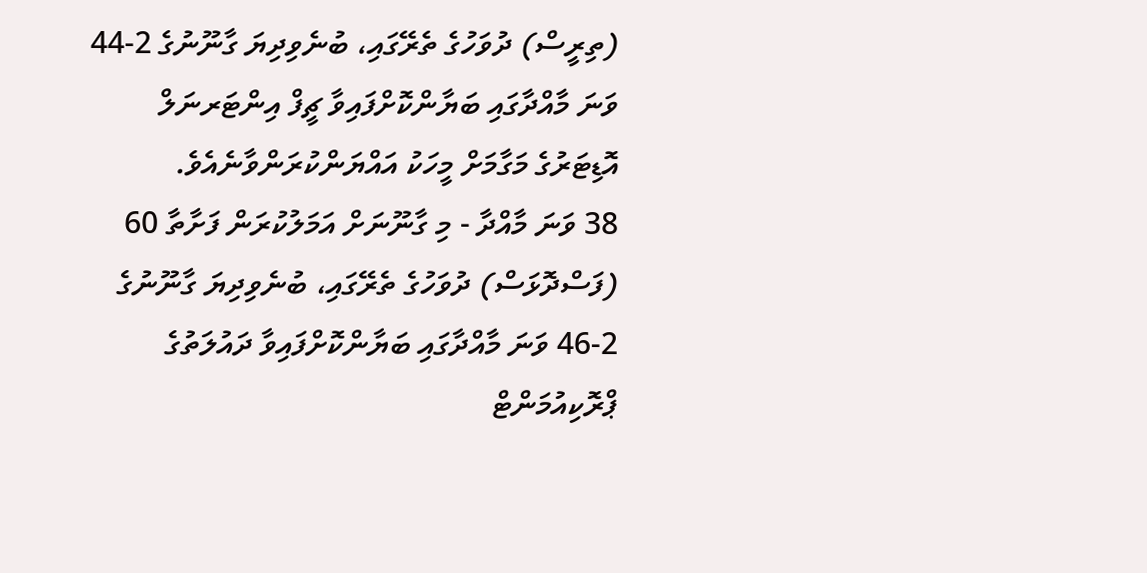(ތިރީސް) ދުވަހުގެ ތެރޭގައި، ބުނެވިދިޔަ ގާނޫނުގެ 2-44 ވަނަ މާއްދާގައި ބަޔާންކޮށްފައިވާ ޗީފް އިންޓަރނަލް އޮޑިޓަރުގެ މަގާމަށް މީހަކު އައްޔަންކުރަންވާނެއެވެ.
38 ވަނަ މާއްދާ - މި ގާނޫނަށް އަމަލުކުރަން ފަށާތާ 60 (ފަސްދޮޅަސް) ދުވަހުގެ ތެރޭގައި، ބުނެވިދިޔަ ގާނޫނުގެ 2-46 ވަނަ މާއްދާގައި ބަޔާންކޮށްފައިވާ ދައުލަތުގެ ޕްރޮކިއުމަންޓް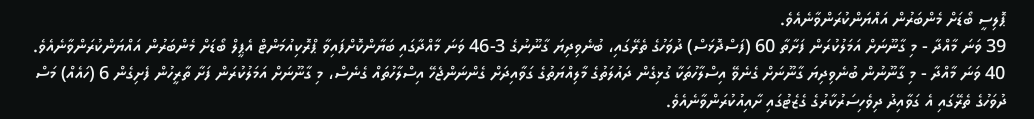ޕޮލިސީ ބޯޑަށް މެންބަރުން އައްޔަންކުރަންވާނެއެވެ.
39 ވަނަ މާއްދާ - މި ގާނޫނަށް އަމަލުކުރަން ފަށާތާ 60 (ފަސްދޮޅަސް) ދުވަހުގެ ތެރޭގައި، ބުނެވިދިޔަ ގާނޫނުގެ 3-46 ވަނަ މާއްދާގައި ބަޔާންކޮށްފައިވާ ޕްރޮކިއުމަންޓް އެޕީލް ބޯޑަށް މެންބަރުން އައްޔަންކުރަންވާނެއެވެ.
40 ވަނަ މާއްދާ - މި ގާނޫނުން ބުނެވިދިޔަ ގާނޫނަށް ގެނެވޭ އިސްލާހުތަކާ ގުޅިގެން ދައުލަތުގެ މާލިއްޔަތުގެ ގަވާއިދަށް ގެންނަންޖެހޭ އިސްލާހުތައް ގެނެސް، މި ގާނޫނަށް އަމަލުކުރަން ފަށާ ތާރީހުން ފެށިގެން 6 (ހައެއް) މަސް ދުވަހުގެ ތެރޭގައި އެ ގަވާއިދު ދިވެހިސަރުކާރުގެ ގެޒެޓުގައި ށާއިއުކުރަންވާނެއެވެ.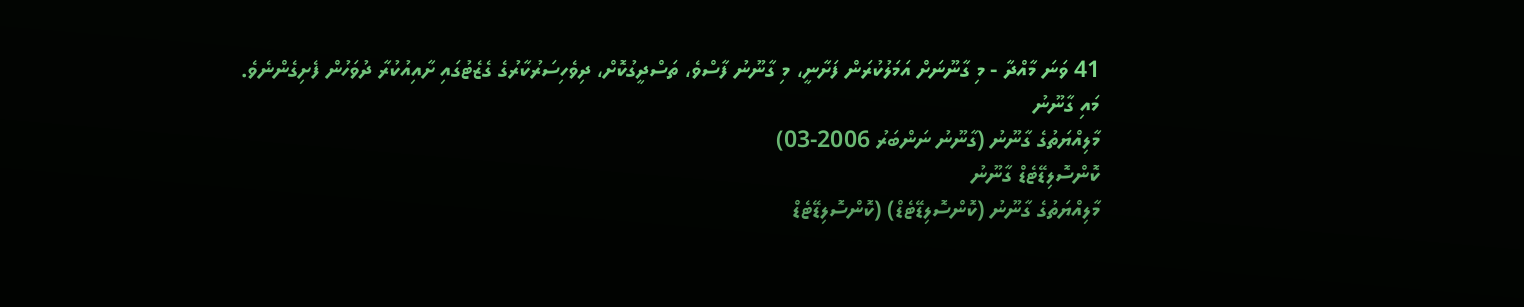41 ވަނަ މާއްދާ - މި ގާނޫނަށް އަމަލުކުރަން ފަށާނީ، މި ގާނޫނު ފާސްވެ، ތަސްދީގުކޮށް، ދިވެހިސަރުކާރުގެ ގެޒެޓުގައި ށާއިއުކުރާ ދުވަހުން ފެށިގެންނެވެ.
މައި ގާނޫނު
މާލިއްޔަތުގެ ގާނޫނު (ގާނޫނު ނަންބަރު 2006-03)
ކޮންސޮލިޑޭޓެޑް ގާނޫނު
މާލިއްޔަތުގެ ގާނޫނު (ކޮންސޮލިޑޭޓެޑް) (ކޮންސޮލިޑޭޓެޑް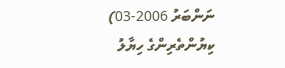ނަންބަރު 2006-03)
ކިޔުންތެރިންގެ ހިޔާލު